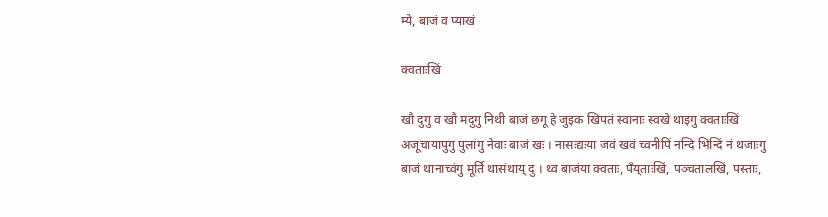म्ये, बाजं व प्याखं

क्वताःखिं

खौ दुगु व खौ मदुगु निथी बाजं छगू हे जुइक खिपतं स्वानाः स्वखे थाइगु क्वताःखिं अजूचायापुगु पुलांगु नेवाः बाजं खः । नासःद्यःया जवं खवं च्वनीपिं नन्दि भिन्दिं नं थजाःगु बाजं थानाच्वंगु मूर्ति थासंथाय् दु । थ्व बाजंया क्वताः, पँय्‌ताःखिं, पञ्चतालखिं, पस्ताः,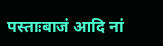पस्ताःबाजं आदि नां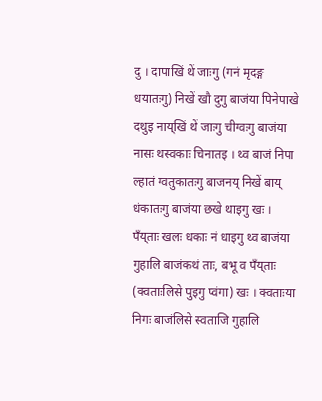दु । दापाखिं थें जाःगु (गनं मृदङ्ग धयातःगु) निखें खौ दुगु बाजंया पिनेपाखे दथुइ नाय्‌खिं थें जाःगु चीग्वःगु बाजंया नासः थस्वकाः चिनातइ । थ्व बाजं निपा ल्हातं ग्वतुकातःगु बाजनय् निखें बाय् धंकातःगु बाजंया छखे थाइगु खः ।
पँय्‌ताः खलः धकाः नं धाइगु थ्व बाजंया गुहालि बाजंकथं ताः, बभू व पँय्‌ताः (क्वताःलिसे पुइगु प्वंगा) खः । क्वताःया निगः बाजंलिसे स्वताजि गुहालि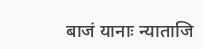बाजं यानाः न्याताजि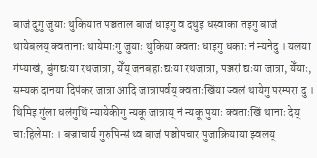बाजं दुगु जुयाः थुकियात पञ्चताल बाजं धाइगु व दथुइ धस्वाका तइगु बाजं थायेबलय् क्वतानाः थायेमाःगु जुयाः थुकिया क्वताः धाइगु धकाः नं न्यनेदु । यलया गंप्याखं, बुंगद्यःया रथजात्रा, येँय् जनबहाःद्यःया रथजात्रा, पञ्जरां द्यःया जात्रा, येँयाः, सम्यक दानया दिपंकर जात्रा आदि जात्रापर्वय् क्वताःखिंया ज्वलं थायेगु परम्परा दु । थिमिइ गुंला धलंगुथिं न्यायेकीगु न्यकू जात्राय् नं न्यकू पुयाः क्वताःखिं थानाः देय् चाःहिलेमाः । बज्राचार्य गुरुपिन्सं थ्व बाजं पञ्चोपचार पुजाक्रियाया झ्वलय्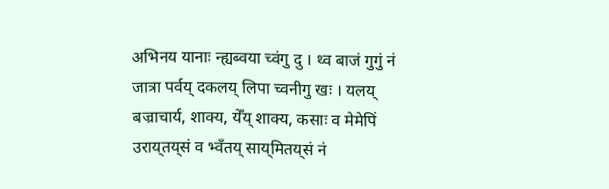अभिनय यानाः न्ह्यब्वया च्वंगु दु । थ्व बाजं गुगुं नं जात्रा पर्वय् दकलय् लिपा च्वनीगु खः । यलय् बज्राचार्य, शाक्य, येँय् शाक्य, कसाः व मेमेपिं उराय्‌तय्‌सं व भ्वँतय् साय्‌मितय्‌सं नं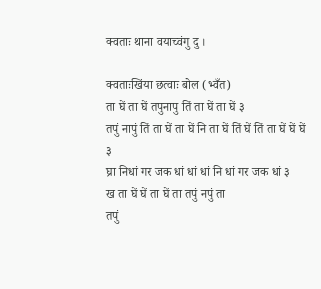क्वताः थाना वयाच्वंगु दु ।

क्वताःखिंया छत्वाः बोल (भ्वँत)
ता घें ता घें तपुनापु तिं ता घें ता घें ३
तपुं नापुं तिं ता घें ता घें नि ता घें तिं घें तिं ता घें घें घें ३
घ्रा निधां गर जक धां धां धां नि धां गर जक धां ३
ख ता घें घें ता घें ता तपुं नपुं ता
तपुं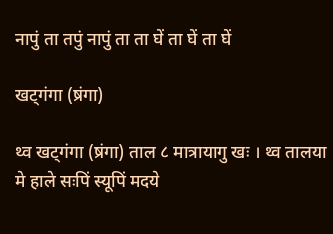नापुं ता तपुं नापुं ता ता घें ता घें ता घें

खट्गंगा (ष्रंगा)

थ्व खट्गंगा (ष्रंगा) ताल ८ मात्रायागु खः । थ्व तालया मे हाले सःपिं स्यूपिं मदये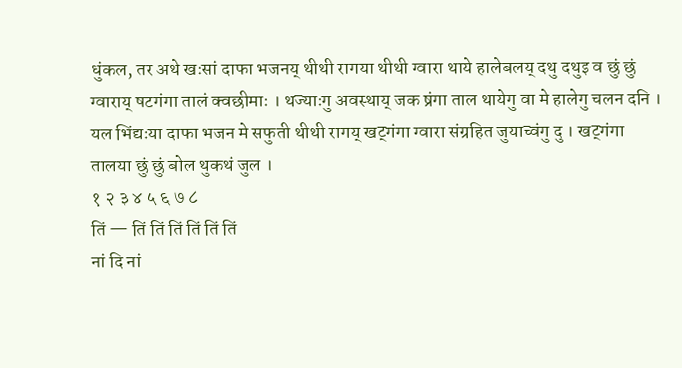धुंकल, तर अथे खःसां दाफा भजनय् थीथी रागया थीथी ग्वारा थाये हालेबलय् दथु दथुइ व छुं छुं ग्वाराय् षटगंगा तालं क्वछीमाः । थज्याःगु अवस्थाय् जक ष्रंगा ताल थायेगु वा मे हालेगु चलन दनि । यल भिंद्यःया दाफा भजन मे सफुती थीथी रागय् खट्गंगा ग्वारा संग्रहित जुयाच्वंगु दु । खट्गंगा तालया छुं छुं बोल थुकथं जुल ।
१ २ ३ ४ ५ ६ ७ ८
तिं — तिं तिं तिं तिं तिं तिं
नां दि नां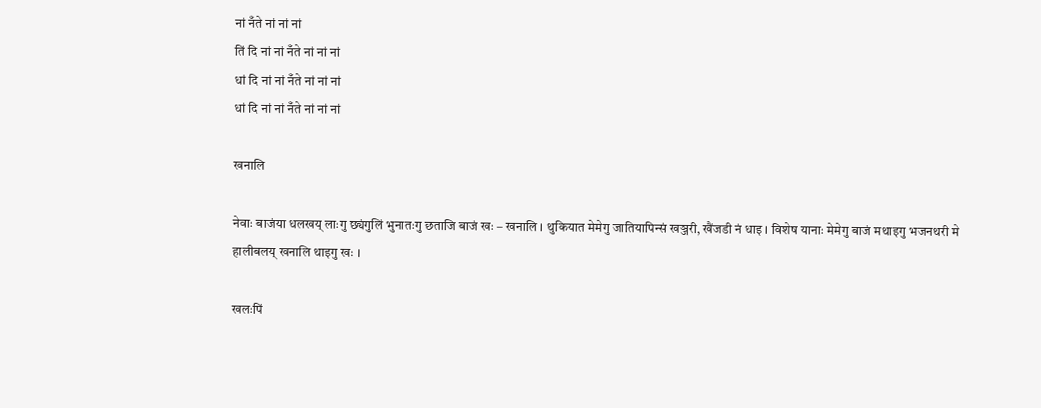नां नँते नां नां नां
तिं दि नां नां नँते नां नां नां
धां दि नां नां नँते नां नां नां
धां दि नां नां नँते नां नां नां

खनालि

नेवाः बाजंया धलखय् लाःगु छ्यंगुलिं भुनातःगु छताजि बाजं खः – खनालि । थुकियात मेमेगु जातियापिन्सं खञ्जरी, खैंजडी नं धाइ । विशेष यानाः मेमेगु बाजं मथाइगु भजनथरी मे हालीबलय् खनालि थाइगु खः ।

खलःपिं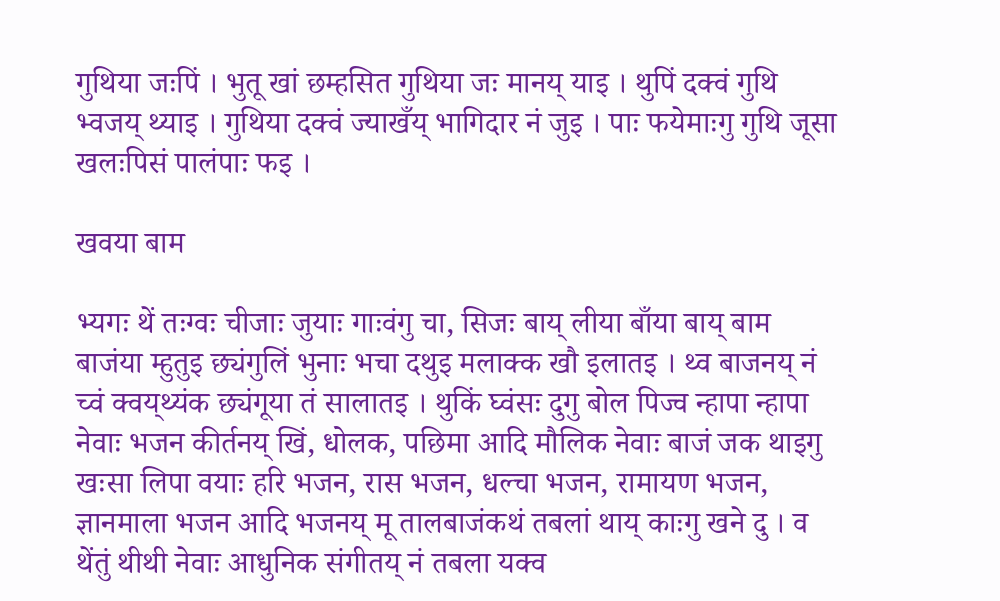गुथिया जःपिं । भुतू खां छम्हसित गुथिया जः मानय् याइ । थुपिं दक्वं गुथि भ्वजय् थ्याइ । गुथिया दक्वं ज्याखँय् भागिदार नं जुइ । पाः फयेमाःगु गुथि जूसा खलःपिसं पालंपाः फइ ।

खवया बाम

भ्यगः थें तःग्वः चीजाः जुयाः गाःवंगु चा, सिजः बाय् लीया बाँया बाय् बाम बाजंया म्हुतुइ छ्यंगुलिं भुनाः भचा दथुइ मलाक्क खौ इलातइ । थ्व बाजनय् नं च्वं क्वय्‌थ्यंक छ्यंगूया तं सालातइ । थुकिं घ्वंसः दुगु बोल पिज्व न्हापा न्हापा नेवाः भजन कीर्तनय् खिं, धोलक, पछिमा आदि मौलिक नेवाः बाजं जक थाइगु खःसा लिपा वयाः हरि भजन, रास भजन, धल्चा भजन, रामायण भजन, ज्ञानमाला भजन आदि भजनय् मू तालबाजंकथं तबलां थाय् काःगु खने दु । व थेंतुं थीथी नेवाः आधुनिक संगीतय् नं तबला यक्व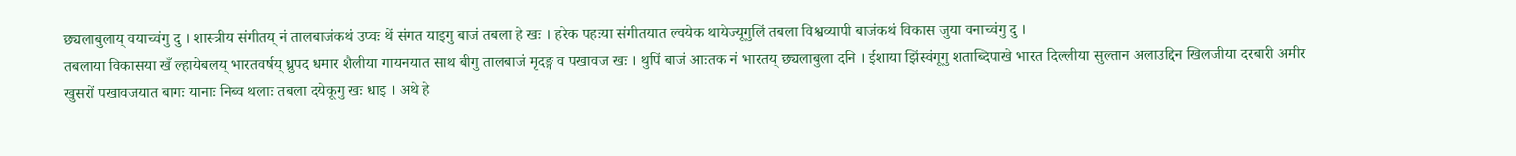छ्यलाबुलाय् वयाच्वंगु दु । शास्त्रीय संगीतय् नं तालबाजंकथं उप्वः थें संगत याइगु बाजं तबला हे खः । हरेक पहःया संगीतयात ल्वयेक थायेज्यूगुलिं तबला विश्वव्यापी बाजंकथं विकास जुया वनाच्वंगु दु ।
तबलाया विकासया खँ ल्हायेबलय् भारतवर्षय् ध्रुपद धमार शैलीया गायनयात साथ बीगु तालबाजं मृदङ्ग व पखावज खः । थुपिं बाजं आःतक नं भारतय् छ्यलाबुला दनि । ईशाया झिंस्वंगूगु शताब्दिपाखे भारत दिल्लीया सुल्तान अलाउद्दिन खिलजीया दरबारी अमीर खुसरों पखावजयात बागः यानाः निब्व थलाः तबला दयेकूगु खः धाइ । अथे हे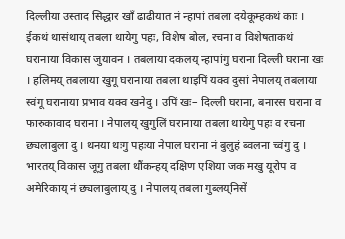दिल्लीया उस्ताद सिद्धार खाँ ढाढीयात नं न्हापां तबला दयेकूम्हकथं काः ।
ईकथं थासंथाय् तबला थायेगु पहः, विशेष बोल, रचना व विशेषताकथं घरानाया विकास जुयावन । तबलाया दकलय् न्हापांगु घराना दिल्ली घराना खः । हलिमय् तबलाया खुगू घरानाया तबला थाइपिं यक्व दुसां नेपालय् तबलाया स्वंगू घरानाया प्रभाव यक्व खनेदु । उपिं खः– दिल्ली घराना, बनारस घराना व फारुकावाद घराना । नेपालय् खुगुलिं घरानाया तबला थायेगु पहः व रचना छ्यलाबुला दु । थनया थःगु पहःया नेपाल घराना नं बुलुहं ब्वलना च्वंगु दु ।
भारतय् विकास जूगु तबला थौंकन्हय् दक्षिण एशिया जक मखु यूरोप व अमेरिकाय् नं छ्यलाबुलाय् दु । नेपालय् तबला गुब्लय्‌निसें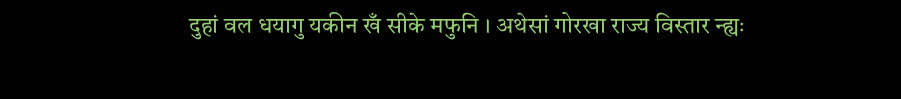दुहां वल धयागु यकीन खँ सीके मफुनि । अथेसां गोरखा राज्य विस्तार न्ह्यः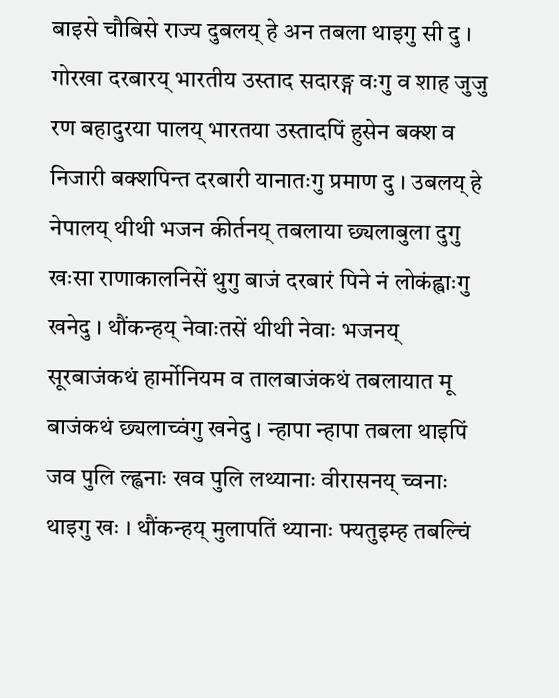बाइसे चौबिसे राज्य दुबलय् हे अन तबला थाइगु सी दु ।
गोरखा दरबारय् भारतीय उस्ताद सदारङ्ग वःगु व शाह जुजु रण बहादुरया पालय् भारतया उस्तादपिं हुसेन बक्श व निजारी बक्शपिन्त दरबारी यानातःगु प्रमाण दु । उबलय् हे नेपालय् थीथी भजन कीर्तनय् तबलाया छ्यलाबुला दुगु खःसा राणाकालनिसें थुगु बाजं दरबारं पिने नं लोकंह्वाःगु खनेदु । थौंकन्हय् नेवाःतसें थीथी नेवाः भजनय् सूरबाजंकथं हार्मोनियम व तालबाजंकथं तबलायात मू बाजंकथं छ्यलाच्वंगु खनेदु । न्हापा न्हापा तबला थाइपिं जव पुलि ल्ह्वनाः खव पुलि लथ्यानाः वीरासनय् च्वनाः थाइगु खः । थौंकन्हय् मुलापतिं थ्यानाः फ्यतुइम्ह तबल्चिं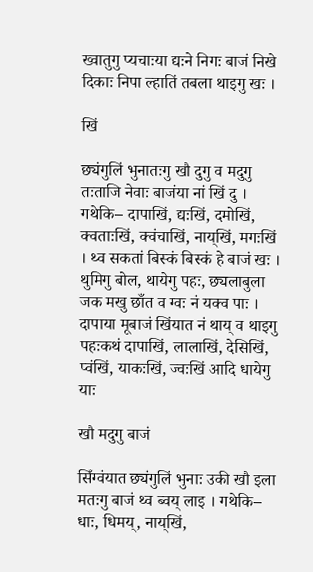ख्वातुगु प्यचाःया द्यःने निगः बाजं निखे दिकाः निपा ल्हातिं तबला थाइगु खः ।

खिं

छ्यंगुलिं भुनातःगु खौ दुगु व मदुगु तःताजि नेवाः बाजंया नां खिं दु । गथेकि– दापाखिं, द्यःखिं, दमोखिं, क्वताःखिं, क्वंचाखिं, नाय्‌खिं, मगःखिं । थ्व सकतां बिस्कं बिस्कं हे बाजं खः । थुमिगु बोल, थायेगु पहः, छ्यलाबुला जक मखु छाँत व ग्वः नं यक्व पाः । दापाया मूबाजं खिंयात नं थाय् व थाइगु पहःकथं दापाखिं, लालाखिं, देसिखिं, प्वंखिं, याकःखिं, ज्वःखिं आदि धायेगु याः

खौ मदुगु बाजं

सिँग्वंयात छ्यंगुलिं भुनाः उकी खौ इला मतःगु बाजं थ्व ब्वय् लाइ । गथेकि– धाः, धिमय्, नाय्‌खिं,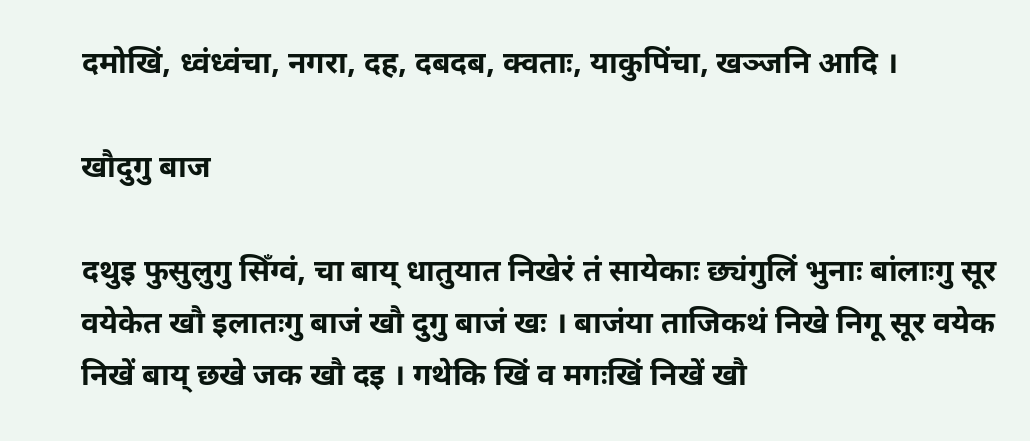दमोखिं, ध्वंध्वंचा, नगरा, दह, दबदब, क्वताः, याकुपिंचा, खञ्जनि आदि ।

खौदुगु बाज

दथुइ फुसुलुगु सिँग्वं, चा बाय् धातुयात निखेरं तं सायेकाः छ्यंगुलिं भुनाः बांलाःगु सूर वयेकेत खौ इलातःगु बाजं खौ दुगु बाजं खः । बाजंया ताजिकथं निखे निगू सूर वयेक निखें बाय् छखे जक खौ दइ । गथेकि खिं व मगःखिं निखें खौ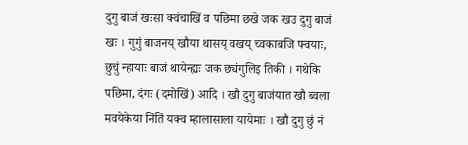दुगु बाजं खःसा क्वंचाखिं व पछिमा छखे जक खउ दुगु बाजं खः । गुगुं बाजनय् खौया थासय् वखय् च्वकाबजि फ्वयाः, छुचुं न्हायाः बाजं थायेन्ह्यः जक छ्यंगुलिइ तिकी । गथेकि पछिमा, दंगः (दमोखिं) आदि । खौ दुगु बाजंयात खौ ब्वला मवयेकेया निंतिं यक्व म्हालासाला यायेमाः । खौ दुगु छुं नं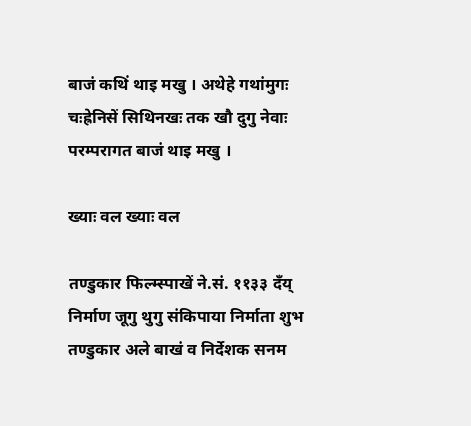बाजं कथिं थाइ मखु । अथेहे गथांमुगः चःह्रेनिसें सिथिनखः तक खौ दुगु नेवाः परम्परागत बाजं थाइ मखु ।

ख्याः वल ख्याः वल

तण्डुकार फिल्म्स्पाखें ने.सं. ११३३ दँय्‌ निर्माण जूगु थुगु संकिपाया निर्माता शुभ तण्डुकार अले बाखं व निर्देशक सनम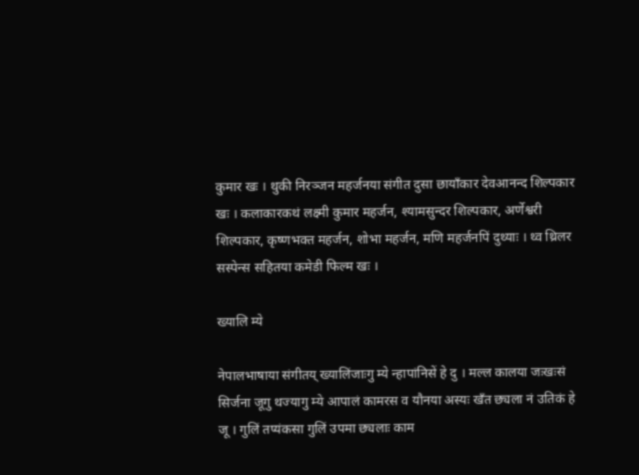कुमार खः । थुकी निरञ्जन महर्जनया संगीत दुसा छायाँकार देवआनन्द शिल्पकार खः । कलाकारकथं लक्ष्मी कुमार महर्जन, श्यामसुन्दर शिल्पकार, अर्णेश्वरी शिल्पकार, कृष्णभक्त महर्जन, शोभा महर्जन, मणि महर्जनपिं दुथ्याः । थ्व थ्रिलर सस्पेन्स सहितया कमेडी फिल्म खः ।

ख्यालि म्ये

नेपालभाषाया संगीतय्‌ ख्यालिंजाःगु म्ये न्हापांनिसें हे दु । मल्ल कालया जःखःसं सिर्जना जूगु थज्यागु म्ये आपालं कामरस व यौनया अस्यः खँत छ्यला नं उतिकं हे जू । गुलिं तप्यंकसा गुलिं उपमा छ्यलाः काम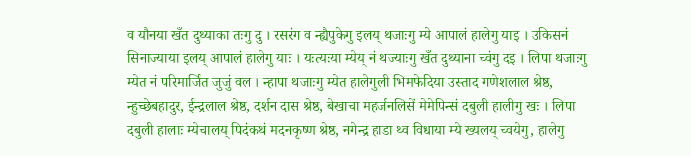व यौनया खँत दुथ्याका तःगु दु । रसरंग व न्ह्यैपुकेगु इलय्‌ थजाःगु म्ये आपालं हालेगु याइ । उकिसनं सिनाज्याया इलय्‌ आपालं हालेगु याः । यःत्यःया म्येय्‌ नं थज्याःगु खँत दुथ्याना च्वंगु दइ । लिपा थजाःगु म्येत नं परिमार्जित जुजुं वल । न्हापा थजाःगु म्येत हालेगुली भिमफेदिया उस्ताद गणेशलाल श्रेष्ठ, न्हुच्छेबहादुर, ईन्द्रलाल श्रेष्ठ, दर्शन दास श्रेष्ठ, बेखाचा महर्जनलिसें मेमेपिन्सं दबुली हालीगु खः । लिपा दबुली हालाः म्येचालय्‌ पिदंकथं मदनकृष्ण श्रेष्ठ, नगेन्द्र हाडा थ्व विधाया म्ये ख्यलय्‌ च्वयेगु, हालेगु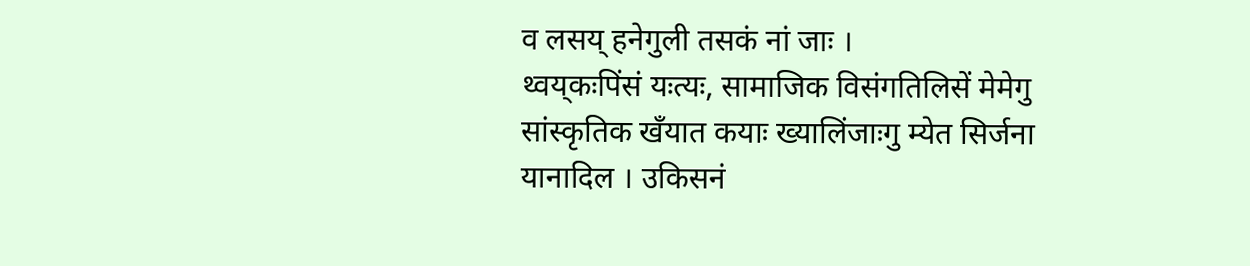व लसय्‌ हनेगुली तसकं नां जाः ।
थ्वय्‌कःपिंसं यःत्यः, सामाजिक विसंगतिलिसें मेमेगु सांस्कृतिक खँयात कयाः ख्यालिंजाःगु म्येत सिर्जना यानादिल । उकिसनं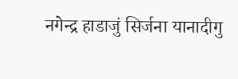नगेन्द्र हाडाजुं सिर्जना यानादीगु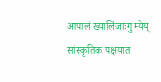आपालं ख्यालिंजाःगु म्येय्‌ सांस्कृतिक पक्षयात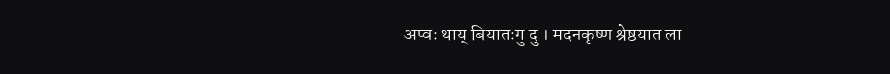अप्वः थाय्‌ बियातःगु दु । मदनकृष्ण श्रेष्ठयात ला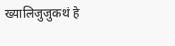ख्यालिजुजुकथं हे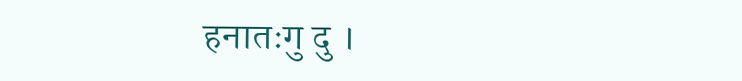हनातःगु दु ।